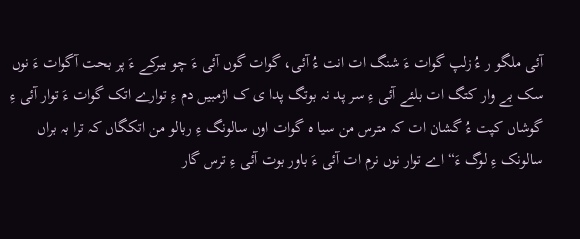آئی ملگو ر ءُ زلپ گوات ءَ شنگ ات انت ءُ آئی، گوات گوں آئی ءَ چو بیرکے ءَ پر بحت آگوات ءَ نوں سک بے وار کتگ ات بلئے آئی ءِ سر پد نہ بوتگ پدا ی ک اژمبیں دم ءِ توارے اتک گوات ءَ توار آئی ءِ گوشاں کپت ءُ گشان ات کہ مترس من سیا ہ گوات اوں سالونگ ءِ ربالو من اتکگاں کہ ترا بہ براں سالونک ءِ لوگ ءَ“ اے توار نوں نرم ات آئی ءَ باور بوت آئی ءِ ترس گار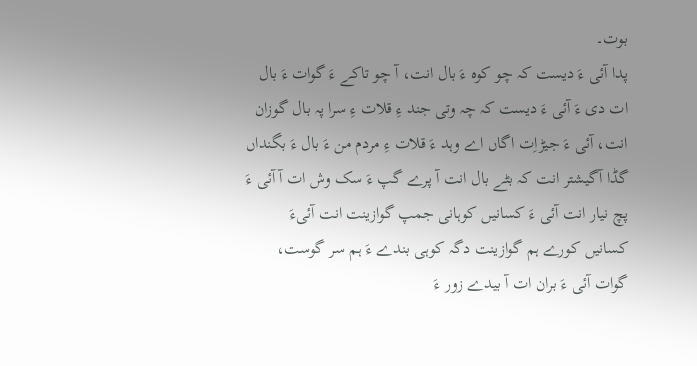بوت۔
پدا آئی ءَ دیست کہ چو کوہ ءَ بال انت، آ چو تاکے ءَ گوات ءَ بال ات دی ءَ آئی ءَ دیست کہ چہ وتی جند ءِ قلات ءِ سرا پہ بال گوزان انت، آئی ءَ جیڑاِت اگاں اے وہد ءَ قلات ءِ مردم من ءَ بال ءَ بگنداں گڈا آگیشتر انت کہ بٹے بال انت آ پرے گپ ءَ سک وش ات آ آئی ءَ پچ نیار انت آئی ءَ کسانیں کوہانی جمپ گوازینت انت آئیءَ کسانیں کورے ہم گوازینت دگہ کوہی بندے ءَ ہم سر گوست، گوات آئی ءَ بران ات آ بیدے زور ءَ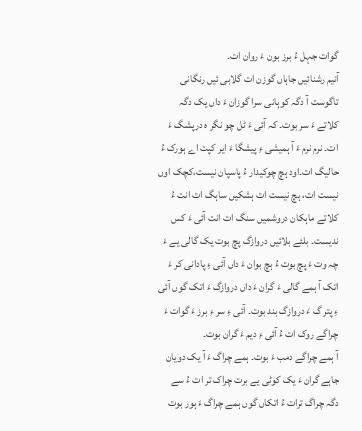گوات جہل ءُ برز بون ءَ روان ات۔
آنیم رشنائیں جاہاں گوزن ات گلابی ئیں رنگانی تاگوست آ دگہ کوہانی سرا گوزان ءَ داں یک دگہ کلاتے ءَ سر بوت۔ کہ آئی ءَ ٹل چو نگر ہ درپشگ ءَ ات۔ نرم نرم ءَ آ ہمیشی ءِ پیشگا ءَ ایر کپت اے ہورک ءُ حالیگ ات۔اود ہچ چوکیدار ءُ پاسپان نیست،کچک اوں نیست ات، ہچ نیست ات ہشکیں ساہگ ات انت ءُ کلاتے ماہکان دروشمیں سنگ ات انت آئی ءَ کس ندیست۔ بلئے بلائیں دروازگ پچ بوت یک گالی یے ءَ چہ وت ءَ پچ بوت ءُ ہچ بوان ءَ داں آئی ءِ پادانی کر ءَ اتک آ ہمے گالی ءَ گران ءَ داں دروازگ ءَ اتک گوں آئی ءِ پتر گ ءَ دروازگ بند بوت۔ آئی ءِ سر ءِ برز ءَ گوات ءَ چراگے روک ات ءُ آئی ءِ دیم ءَ گران بوت۔
آ ہمے چراگے دمب ءَ بوت۔ ہمے چراگ ءَ آ یک دویان جاہے گران ءَ یک کوٹی یے برت چراک تر ات ءُ سے دگہ چراگ ترات ءُ اتکاں گوں ہمے چراگ ءَ ہور بوت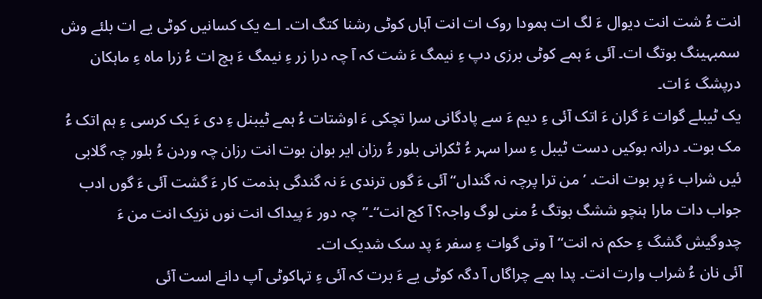انت ءُ شت انت دیوال ءَ لگ ات ہمودا روک ات انت آہاں کوٹی رشنا کتگ ات۔ اے یک کسانیں کوٹی یے ات بلئے وش سمبہینگ بوتگ ات۔ آئی ءَ ہمے کوٹی برزی دپ ءِ نیمگ ءَ شت کہ آ چہ درا زر ءِ نیمگ ءَ ہچ ات ءُ زرا ماہ ءِ ماہکان درپشگ ءَ ات۔
یک ٹیبلے گوات ءَ گران ءَ اتک آئی ءِ دیم ءَ سے پادگانی سرا تچکی ءَ اوشتات ءُ ہمے ٹیبنل ءِ دی ءَ یک کرسی ءِ ہم اتک ءُ مک بوت۔ درانہ بوکیں دست ٹیبل ءِ سرا سہر ءُ ٹکرانی بلور ءُ رزان ایر بوان بوت انت رزان چہ وردن ءُ بلور چہ گلابی ئیں شراب ءَ پر بوت انت۔ ’من ترا پرچہ نہ گنداں“ آئی ءَ گوں ترندی ءَ نہ گندگی ہذمت کار ءَ گشت آئی ءَ گوں ادب جواب دات مارا ہنچو ششگ بوتگ ءُ منی لوگ واجہ؟ آ کج انت“۔”چہ دور ءَ پیداک انت نوں نزیک انت من ءَ چدوگیش گشگ ءِ حکم نہ انت“ آ وتی گوات ءِ سفر ءَ پد سک شدیک ات۔
آئی نان ءُ شراب وارت انت۔ پدا ہمے چراگاں آ دگہ کوٹی یے ءَ برت کہ آئی ءِ تہاکوٹی آپ دانے است آئی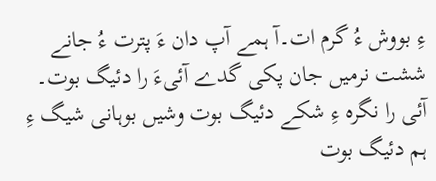ءِ بووش ءُ گرم ات۔آ ہمے آپ دان ءَ پترت ءُ جانے ششت نرمیں جان پکی گدے آئیءَ را دئیگ بوت۔ آئی را نگرہ ءِ شکے دئیگ بوت وشیں بوہانی شیگ ءِ ہم دئیگ بوت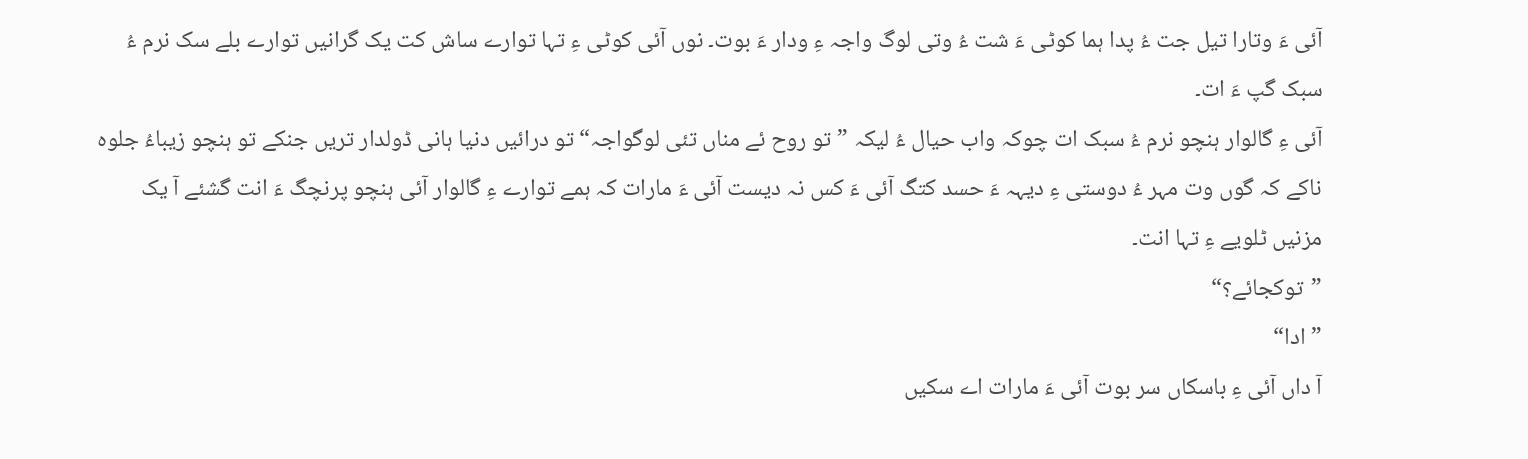آئی ءَ وتارا تیل جت ءُ پدا ہما کوٹی ءَ شت ءُ وتی لوگ واجہ ءِ ودار ءَ بوت۔ نوں آئی کوٹی ءِ تہا توارے ساش کت یک گرانیں توارے بلے سک نرم ءُ سبک گپ ءَ ات۔
آئی ءِ گالوار ہنچو نرم ءُ سبک ات چوکہ واب حیال ءُ لیکہ ”تو روح ئے مناں تئی لوگواجہ“ تو درائیں دنیا ہانی ڈولدار تریں جنکے تو ہنچو زیباءُ جلوہ ناکے کہ گوں وت مہر ءُ دوستی ءِ دیہہ ءَ حسد کتگ آئی ءَ کس نہ دیست آئی ءَ مارات کہ ہمے توارے ءِ گالوار آئی ہنچو پرنچگ ءَ انت گشئے آ یک مزنیں ٹلویے ءِ تہا انت۔
”توکجائے؟“
”ادا“
آ داں آئی ءِ باسکاں سر بوت آئی ءَ مارات اے سکیں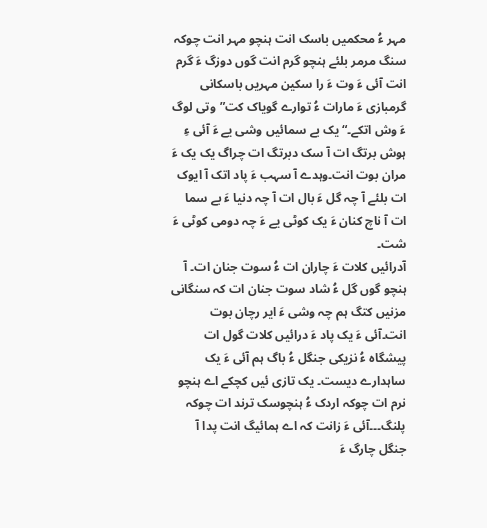مہر ءُ محکمیں باسک انت ہنچو مہر انت چوکہ سنگ مرمر بلئے ہنچو گرم انت گوں دوزگ ءَ گرم انت آئی ءَ وت ءَ را سکین مہریں باسکانی گرمبازی ءَ مارات ءُ توارے گویاک کت”وتی لوگ ءَ وش اتکے۔“ یک بے سمائیں وشی یے ءَ آئی ءِ ہوش برتگ ات آ سک دبرتگ ات چراگ یک یک ءَ مران بوت انت۔وہدے آ سہب ءَ پاد اتک آ ایوک ات بلئے آ چہ گل ءَ بال ات آ چہ دنیا ءَ بے سما ات آ ناچ کنان ءَ یک کوٹی یے ءَ چہ دومی کوٹی ءَ شت۔
آدرائیں کلات ءَ چاران ات ءُ سوت جنان ات۔ آ ہنچو گوں گل ءُ شاد سوت جنان ات کہ سنگانی مزنیں کتگ ہم چہ وشی ءَ ایر رچان بوت انت۔آئی ءَ یک پاد ءَ درائیں کلات گول ات پیشگاہ ءُ نزیکی جنگل ءُ باگ ہم آئی ءَ یک ساہدارے دیست۔ یک تازی ئیں کچکے اے ہنچو نرم ات چوکہ اردک ءُ ہنچوسک ترند ات چوکہ پلنگ۔۔۔آئی ءَ زانت کہ اے ہمائیگ انت پدا آ جنگل چارگ ءَ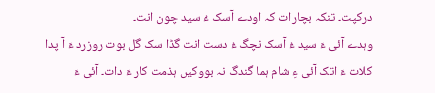درکپت۔ تنکہ بچارات کہ اودے آسک ءُ سید چون انت۔
وہدے آئی ءَ سید ءُ آسک نچگ ءُ دست انت گڈا سک گل بوت روزرد ءَ آ پدا کلات ءَ اتک آئی ءِ شام ہما گندگ نہ بووکیں ہذمت کار ءَ دات۔ آئی ءَ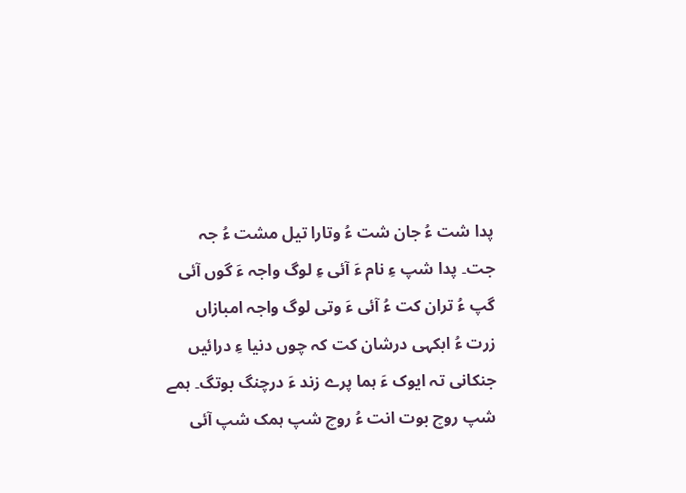پدا شت ءُ جان شت ءُ وتارا تیل مشت ءُ جہ جت۔ پدا شپ ءِ نام ءَ آئی ءِ لوگ واجہ ءَ گوں آئی گپ ءُ تران کت ءُ آئی ءَ وتی لوگ واجہ امبازاں زرت ءُ ابکہی درشان کت کہ چوں دنیا ءِ درائیں جنکانی تہ ایوک ءَ ہما پرے زند ءَ درچنگ بوتگ۔ ہمے شپ روچ بوت انت ءُ روچ شپ ہمک شپ آئی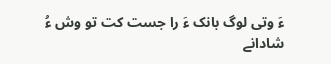ءَ وتی لوگ بانک ءَ را جست کت تو وش ءُ شادانے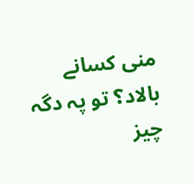منی کسانے بالاد؟ تو پہ دگہ چیز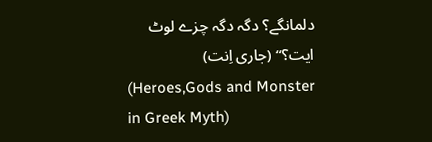دلمانگے؟ دگہ دگہ چزے لوٹ ایت؟“ (جاری اِنت)
(Heroes,Gods and Monster in Greek Myth)